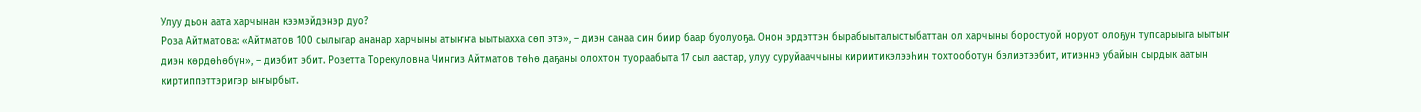Улуу дьон аата харчынан кээмэйдэнэр дуо?
Роза Айтматова: «Айтматов 100 сылыгар ананар харчыны атыҥҥа ыытыахха сөп этэ», – диэн санаа син биир баар буолуоҕа. Онон эрдэттэн бырабыыталыстыбаттан ол харчыны боростуой норуот олоҕун тупсарыыга ыытыҥ диэн көрдөһөбүн», – диэбит эбит. Розетта Торекуловна Чингиз Айтматов төһө даҕаны олохтон туораабыта 17 сыл аастар, улуу суруйааччыны кириитикэлээһин тохтооботун бэлиэтээбит, итиэннэ убайын сырдык аатын киртиппэттэригэр ыҥырбыт.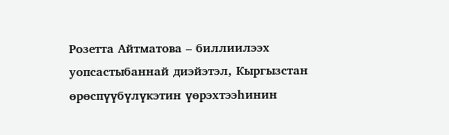Розетта Айтматова – биллиилээх уопсастыбаннай диэйэтэл, Кыргызстан өрөспүүбүлүкэтин үөрэхтээһинин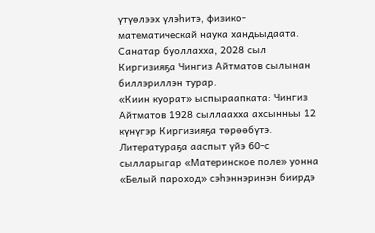үтүөлээх үлэһитэ, физико-математическай наука хандьыдаата.
Санатар буоллахха, 2028 сыл Киргизияҕа Чингиз Айтматов сылынан биллэриллэн турар.
«Киин куорат» ыспыраапката: Чингиз Айтматов 1928 сыллаахха ахсынньы 12 күнүгэр Киргизияҕа төрөөбүтэ. Литератураҕа ааспыт үйэ 60-с сылларыгар «Материнское поле» уонна «Белый пароход» сэһэннэринэн биирдэ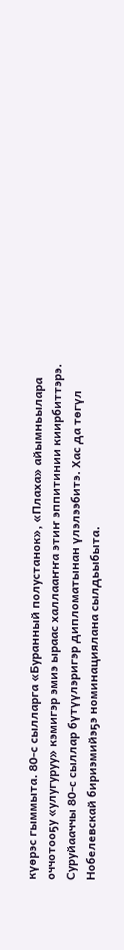күөрэс гыммыта. 80-с сылларга «Буранный полустанок», «Плаха» айымньылара оччотооҕу «улугуруу» кэмигэр эмиэ ыраас халлааҥҥа этиҥ эппитинии киирбиттэрэ. Суруйааччы 80-с сыллар бүтүүлэригэр дипломатынан үлэлээбитэ. Хас да төгүл Нобелевскай бириэмийэҕэ номинациялана сылдьыбыта.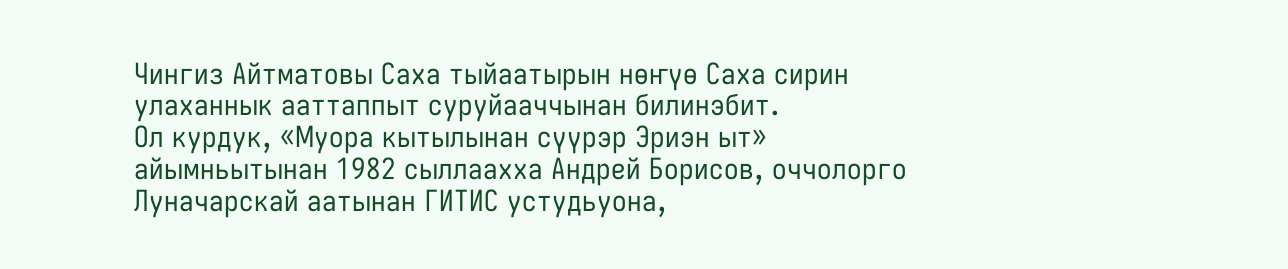Чингиз Айтматовы Саха тыйаатырын нөҥүө Саха сирин улаханнык ааттаппыт суруйааччынан билинэбит.
Ол курдук, «Муора кытылынан сүүрэр Эриэн ыт» айымньытынан 1982 сыллаахха Андрей Борисов, оччолорго Луначарскай аатынан ГИТИС устудьуона,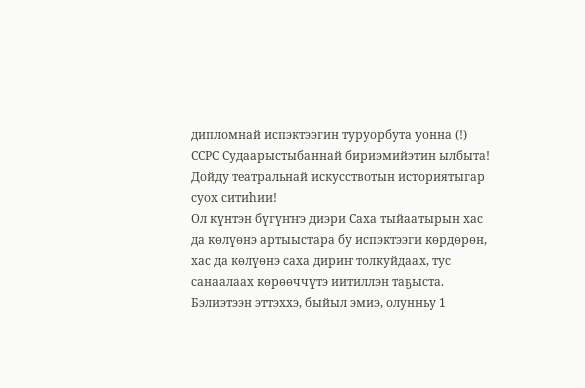дипломнай испэктээгин туруорбута уонна (!) CCРС Судаарыстыбаннай бириэмийэтин ылбыта! Дойду театральнай искусствотын историятыгар суох ситиһии!
Ол күнтэн бүгүҥҥэ диэри Саха тыйаатырын хас да көлүөнэ артыыстара бу испэктээги көрдөрөн, хас да көлүөнэ саха дириҥ толкуйдаах, тус санаалаах көрөөччүтэ иитиллэн таҕыста. Бэлиэтээн эттэххэ, быйыл эмиэ, олунньу 1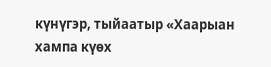күнүгэр, тыйаатыр «Хаарыан хампа күөх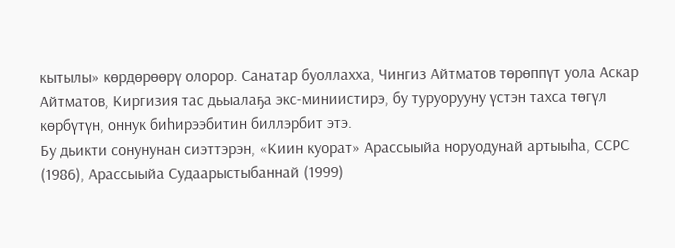кытылы» көрдөрөөрү олорор. Санатар буоллахха, Чингиз Айтматов төрөппүт уола Аскар Айтматов, Киргизия тас дьыалаҕа экс-миниистирэ, бу туруорууну үстэн тахса төгүл көрбүтүн, оннук биһирээбитин биллэрбит этэ.
Бу дьикти сонунунан сиэттэрэн, «Киин куорат» Арассыыйа норуодунай артыыһа, ССРС (1986), Арассыыйа Судаарыстыбаннай (1999)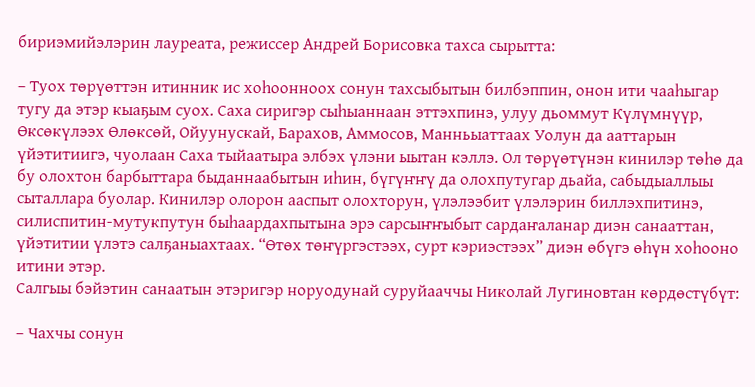бириэмийэлэрин лауреата, режиссер Андрей Борисовка тахса сырытта:

– Туох төрүөттэн итинник ис хоһоонноох сонун тахсыбытын билбэппин, онон ити чааһыгар тугу да этэр кыаҕым суох. Саха сиригэр сыһыаннаан эттэхпинэ, улуу дьоммут Күлүмнүүр, Өксөкүлээх Өлөксөй, Ойуунускай, Барахов, Аммосов, Манньыаттаах Уолун да ааттарын үйэтитиигэ, чуолаан Саха тыйаатыра элбэх үлэни ыытан кэллэ. Ол төрүөтүнэн кинилэр төһө да бу олохтон барбыттара быданнаабытын иһин, бүгүҥҥү да олохпутугар дьайа, сабыдыаллыы сыталлара буолар. Кинилэр олорон ааспыт олохторун, үлэлээбит үлэлэрин биллэхпитинэ, силиспитин-мутукпутун быһаардахпытына эрэ сарсыҥҥыбыт сардаҥаланар диэн санааттан, үйэтитии үлэтэ салҕаныахтаах. “Өтөх төҥүргэстээх, сурт кэриэстээх” диэн өбүгэ өһүн хоһооно итини этэр.
Салгыы бэйэтин санаатын этэригэр норуодунай суруйааччы Николай Лугиновтан көрдөстүбүт:

– Чахчы сонун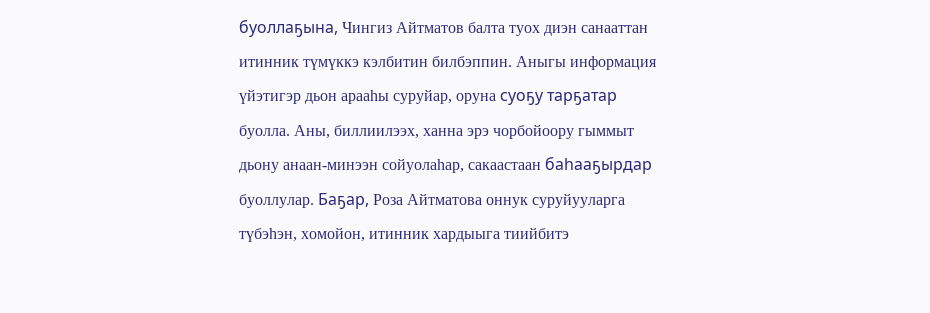буоллаҕына, Чингиз Айтматов балта туох диэн санааттан итинник түмүккэ кэлбитин билбэппин. Аныгы информация үйэтигэр дьон арааһы суруйар, оруна суоҕу тарҕатар буолла. Аны, биллиилээх, ханна эрэ чорбойоору гыммыт дьону анаан-минээн сойуолаһар, сакаастаан баһааҕырдар буоллулар. Баҕар, Роза Айтматова оннук суруйууларга түбэһэн, хомойон, итинник хардыыга тиийбитэ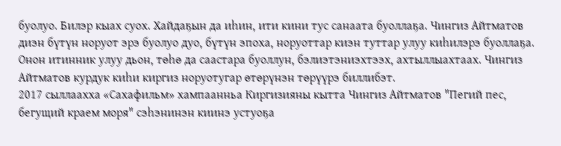буолуо. Билэр кыах суох. Хайдаҕын да иһин, ити кини тус санаата буоллаҕа. Чингиз Айтматов диэн бүтүн норуот эрэ буолуо дуо, бүтүн эпоха, норуоттар киэн туттар улуу киһилэрэ буоллаҕа. Онон итинник улуу дьон, төһө да саастара буоллун, бэлиэтэниэхтээх, ахтыллыахтаах. Чингиз Айтматов курдук киһи киргиз норуотугар өтөрүнэн төрүүрэ биллибэт.
2017 сыллаахха «Сахафильм» хампаанньа Киргизияны кытта Чингиз Айтматов "Пегий пес, бегущий краем моря" сэһэнинэн киинэ устуоҕа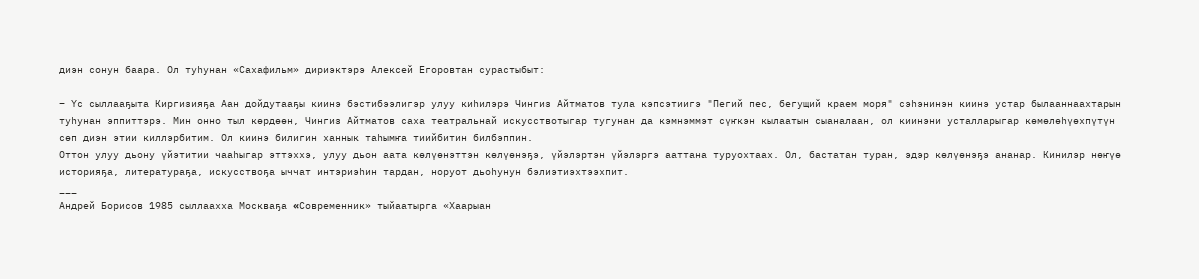диэн сонун баара. Ол туһунан «Сахафильм» дириэктэрэ Алексей Егоровтан сурастыбыт:

– Үс сыллааҕыта Киргизияҕа Аан дойдутааҕы киинэ бэстибээлигэр улуу киһилэрэ Чингиз Айтматов тула кэпсэтиигэ "Пегий пес, бегущий краем моря" сэһэнинэн киинэ устар былааннаахтарын туһунан эппиттэрэ. Мин онно тыл көрдөөн, Чингиз Айтматов саха театральнай искусствотыгар тугунан да кэмнэммэт сүҥкэн кылаатын сыаналаан, ол киинэни усталларыгар көмөлөһүөхпүтүн сөп диэн этии киллэрбитим. Ол киинэ билигин ханнык таһымҥа тиийбитин билбэппин.
Оттон улуу дьону үйэтитии чааһыгар эттэххэ, улуу дьон аата көлүөнэттэн көлүөнэҕэ, үйэлэртэн үйэлэргэ ааттана туруохтаах. Ол, бастатан туран, эдэр көлүөнэҕэ ананар. Кинилэр нөҥүө историяҕа, литератураҕа, искусствоҕа ыччат интэриэһин тардан, норуот дьоһунун бэлиэтиэхтээхпит.
___
Андрей Борисов 1985 сыллаахха Москваҕа «Cовременник» тыйаатырга «Хаарыан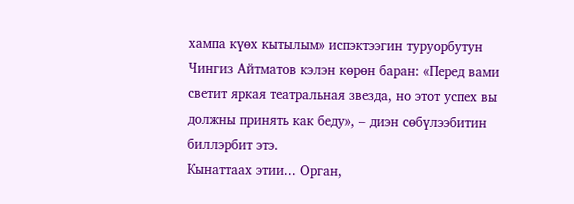хампа күөх кытылым» испэктээгин туруорбутун Чингиз Айтматов кэлэн көрөн баран: «Перед вами светит яркая театральная звезда, но этот успех вы должны принять как беду», – диэн сөбүлээбитин биллэрбит этэ.
Кынаттаах этии... Орган,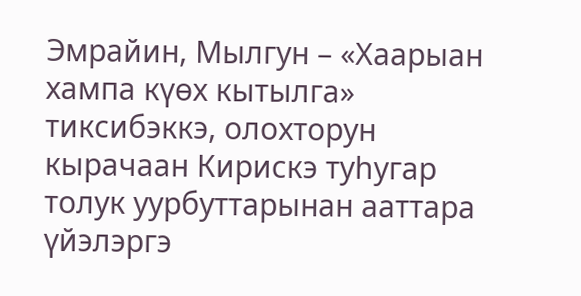Эмрайин, Мылгун – «Хаарыан хампа күөх кытылга» тиксибэккэ, олохторун кырачаан Кирискэ туһугар толук уурбуттарынан ааттара үйэлэргэ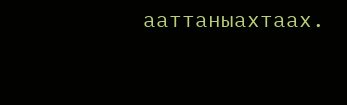ааттаныахтаах.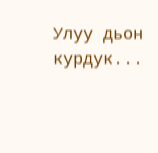Улуу дьон курдук...